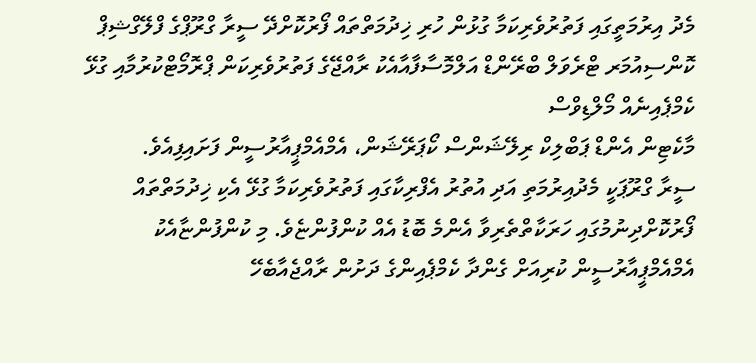މެދު އިރުމަތީގައި ފަތުރުވެރިކަމާ ގުޅުން ހުރި ޚިދުމަތްތައް ފޯރުކޮށްދޭ ސީރާ ގްރޫޕްގެ ފްލޭގްޝިޕް ކޮންސިއުމަރ ޓްރެވަލް ބްރޭންޑް އަލްމޮސާފާއާއެކު ރާއްޖޭގެ ފަތުރުވެރިކަން ޕްރޮމޯޓްކުރުމާއި ގުޅޭ ކެމްޕެއިނެއް މޯލްޑިވްސް
މާކެޓިން އެންޑް ޕަބްލިކް ރިލޭޝަންސް ކޯޕަރޭޝަން، އެމްއެމްޕީއާރުސީން ފަށައިފިއެވެ.
ސީރާ ގްރޫޕަކީ މެދުއިރުމަތި އަދި އުތުރު އެފްރިކާގައި ފަތުރުވެރިކަމާ ގުޅޭ އެކި ޚިދުމަތްތައް ފޯރުކޮށްދިނުމުގައި ހަރަކާތްތެރިވާ އެންމެ ބޮޑު އެއް ކުންފުންޏެވެ. މި ކުންފުންޏާއެކު އެމްއެމްޕީއާރުސީން ކުރިއަށް ގެންދާ ކެމްޕެއިންގެ ދަށުން ރާއްޖެއާބެހޭ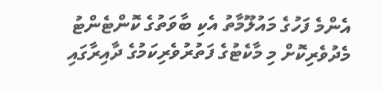އެންމެ ފަހުގެ މައުލޫމާތު އެކި ބާވަތުގެ ކޮންޓެންޓު މެދުވެރިކޮށް މި މާކެޓުގެ ފަތުރުވެރިކަމުގެ ދާއިރާގައި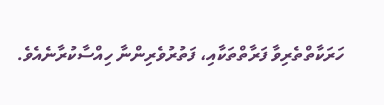ހަރަކާތްތެރިވާ ފަރާތްތަކާއި، ފަތުރުވެރިންނާ ހިއްސާކުރާނެއެވެ.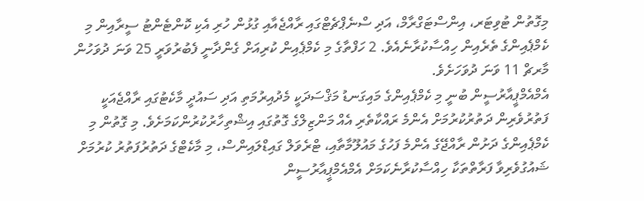މިގޮތުން ޓުވިޓަރ، އިންސްޓަގްރާމް، އަދި ސްނެޕްޗެޓްގައި ރާއްޖެއާއި ގުޅުން ހުރި އެކި ކޮންޓެންޓު ސީރާއިން މި ކެމްޕެއިންގެ ތެރެއިން ހިއްސާކުރާނެއެވެ. 2 ހަފްތާގެ މި ކެމްޕެއިން ކުރިއަށް ގެންދާނީ ފެބުރުވަރީ 25 ވަނަ ދުވަހުން މާރޗް 11 ވަނަ ދުވަހަށެވެ.
އެމްއެމްޕީއާރުސީން ބުނީ މި ކެމްޕެއިންގެ މައިގަނޑު މަޤްސަދަކީ މެދުއިރުމަތި އަދި ސައުދީ މާކެޓުގައި ރާއްޖެއަކީ ފަތުރުވެރިން ދަތުރުކުރުމަށް އެންމެ ރައްކާތެރި އެއް މަންޒިލްގެ ގޮތުގައި އިޝްތިހާރުކުރުންކަމަށެވެ. މި ގޮތުން މި ކެމްޕެއިންގެ ދަށުން ރާއްޖޭގެ އެންމެ ފަހުގެ މައުލޫމާތާއި، ޓްރެވަލް ގައިޑްލައިންސް، މި މާކެޓްގެ ދަތުރުފަތުރު ކުރުމަށް ޝައުގުވެރިވާ ފަރާތްތަކާ ހިއްސާކުރާނެކަމަށް އެމްއެމްޕީއާރުސީން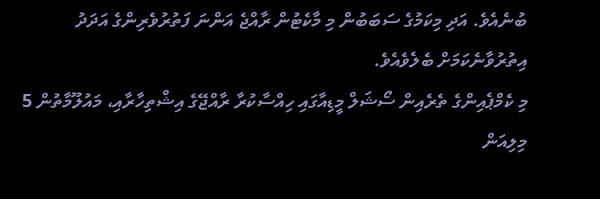ބުނެއެވެ. އަދި މިކަމުގެ ސަބަބުން މި މާކެޓުން ރާއްޖެ އަންނަ ފަތުރުވެރިންގެ އަދަދު އިތުރުވާނެކަމަށް ބެލެވެއެވެ.
މި ކެމްޕެއިންގެ ތެރެއިން ސޯޝަލް މީޑިއާގައި ހިއްސާކުރާ ރާއްޖޭގެ އިޝްތިހާރާއި، މައުލޫމާތުން 5 މިލިއަން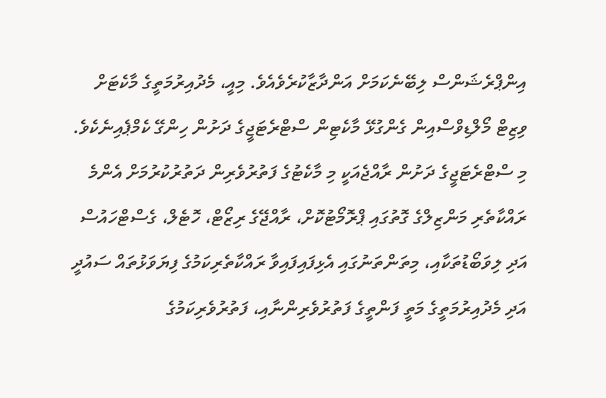އިންޕްރެޝަންސް ލިބޭނެކަމަށް އަންދާޒާކުރެވެއެވެ. މިއީ، މެދުއިރުމަތީގެ މާކެޓަށް ވިޒިޓް މޯލްޑިވްސްއިން ގެންގުޅޭ މާކެޓިން ސްޓްރެޓަޖީގެ ދަށުން ހިންގޭ ކެމްޕެއިނެކެވެ.
މި ސްޓްރެޓަޖީގެ ދަށުން ރާއްޖެއަކީ މި މާކެޓުގެ ފަތުރުވެރިން ދަތުރުކުރުމަށް އެންމެ ރައްކާތެރި މަންޒިލްގެ ގޮތުގައި ޕްރޮމޯޓުކޮށް، ރާއްޖޭގެ ރިޒޯޓް، ހޮޓެލް، ގެސްޓްހައުސް އަދި ލިވަބޯޑުތަކާއި، މިތަންތަނުގައި އެޅިފައިފައިވާ ރައްކާތެރިކަމުގެ ފިޔަވަޅުތައް ސައުދީ އަދި މެދުއިރުމަތީގެ މަތީ ފަންތީގެ ފަތުރުވެރިންނާއި، ފަތުރުވެރިކަމުގެ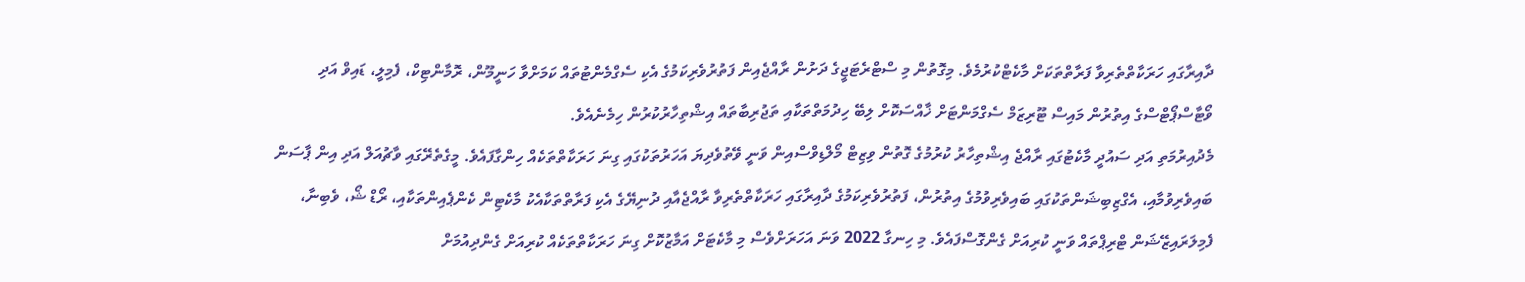ދާއިރާގައި ހަރަކާތްތެރިވާ ފަރާތްތަކަށް މާކެޓްކުރުމެވެ. މިގޮތުން މި ސްޓްރެޓަޖީގެ ދަށުން ރާއްޖެއިން ފަތުރުވެރިކަމުގެ އެކި ސެގްމެންޓުތައް ކަމަށްވާ ހަނީމޫން، ރޮމާންޓިކް، ފެމިލީ، ޑައިވް އަދި ވޯޓާސްޕޯޓްސްގެ އިތުރުން މައިސް ޓޫރިޒަމް ސެގްމަންޓަށް ޚާއްސަކޮށް ލިބޭ ހިދުމަތްތަކާއި ތަޖުރިބާތައް އިޝްތިހާރުކުރުން ހިމެނެއެވެ.
މެދުއިރުމަތި އަދި ސައުދީ މާކެޓުގައި ރާއްޖެ އިޝްތިހާރު ކުރުމުގެ ގޮތުން ވިޒިޓް މޯލްޑިވްސްއިން ވަނީ ވޭތުވެދިޔަ އަހަރުތަކުގައި ގިނަ ހަރަކާތްތަކެއް ހިންގާފައެވެ. މީގެތެރޭގައި ވާޗުއަލް އަދި އިން ޕާސަން ބައިވެރިވުމާއި، އެގްޒިބިޝަންތަކުގައި ބައިވެރިވުމުގެ އިތުރުން، ފަތުރުވެރިކަމުގެ ދާއިރާގައި ހަރަކާތްތެރިވާ ރާއްޖެއާއި ދުނިޔޭގެ އެކި ފަރާތްތަކާއެކު މާކެޓިން ކެންޕެއިންތަކާއި، ރޯޑް ޝޯ، ވެބިނާ، ފެމިލަރައިޒޭޝަން ޓްރިޕްތައް ވަނީ ކުރިއަށް ގެންގޮސްފައެވެ. މި ހިނގާ 2022 ވަނަ އަހަރަށްވެސް މި މާކެޓަށް އަމާޒުކޮށް ގިނަ ހަރަކާތްތަކެއް ކުރިއަށް ގެންދިއުމަށް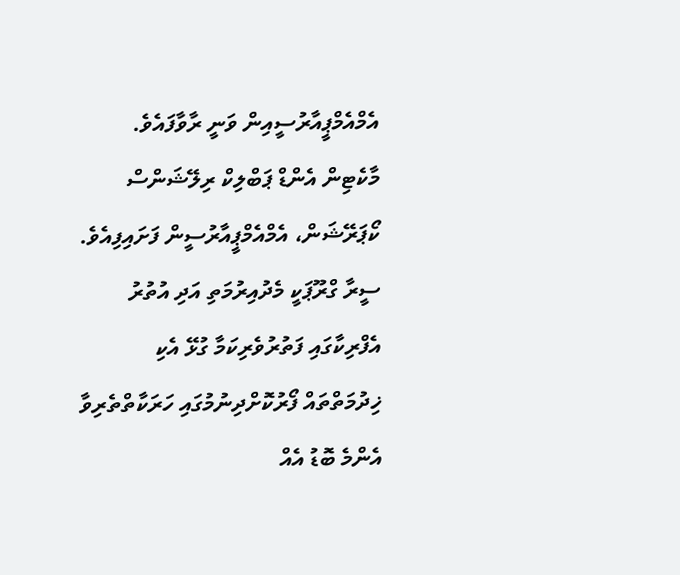އެމްއެމްޕީއާރުސީއިން ވަނީ ރާވާފައެވެ.
މާކެޓިން އެންޑް ޕަބްލިކް ރިލޭޝަންސް ކޯޕަރޭޝަން، އެމްއެމްޕީއާރުސީން ފަށައިފިއެވެ.
ސީރާ ގްރޫޕަކީ މެދުއިރުމަތި އަދި އުތުރު އެފްރިކާގައި ފަތުރުވެރިކަމާ ގުޅޭ އެކި ޚިދުމަތްތައް ފޯރުކޮށްދިނުމުގައި ހަރަކާތްތެރިވާ އެންމެ ބޮޑު އެއް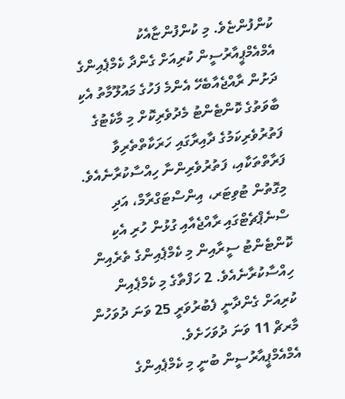ކުންފުންޏެވެ. މި ކުންފުންޏާއެކު އެމްއެމްޕީއާރުސީން ކުރިއަށް ގެންދާ ކެމްޕެއިންގެ ދަށުން ރާއްޖެއާބެހޭ އެންމެ ފަހުގެ މައުލޫމާތު އެކި ބާވަތުގެ ކޮންޓެންޓު މެދުވެރިކޮށް މި މާކެޓުގެ ފަތުރުވެރިކަމުގެ ދާއިރާގައި ހަރަކާތްތެރިވާ ފަރާތްތަކާއި، ފަތުރުވެރިންނާ ހިއްސާކުރާނެއެވެ.
މިގޮތުން ޓުވިޓަރ، އިންސްޓަގްރާމް، އަދި ސްނެޕްޗެޓްގައި ރާއްޖެއާއި ގުޅުން ހުރި އެކި ކޮންޓެންޓު ސީރާއިން މި ކެމްޕެއިންގެ ތެރެއިން ހިއްސާކުރާނެއެވެ. 2 ހަފްތާގެ މި ކެމްޕެއިން ކުރިއަށް ގެންދާނީ ފެބުރުވަރީ 25 ވަނަ ދުވަހުން މާރޗް 11 ވަނަ ދުވަހަށެވެ.
އެމްއެމްޕީއާރުސީން ބުނީ މި ކެމްޕެއިންގެ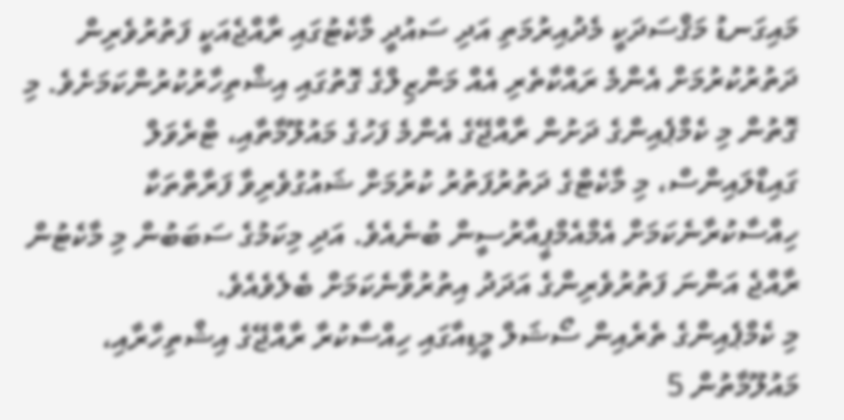މައިގަނޑު މަޤްސަދަކީ މެދުއިރުމަތި އަދި ސައުދީ މާކެޓުގައި ރާއްޖެއަކީ ފަތުރުވެރިން ދަތުރުކުރުމަށް އެންމެ ރައްކާތެރި އެއް މަންޒިލްގެ ގޮތުގައި އިޝްތިހާރުކުރުންކަމަށެވެ. މި ގޮތުން މި ކެމްޕެއިންގެ ދަށުން ރާއްޖޭގެ އެންމެ ފަހުގެ މައުލޫމާތާއި، ޓްރެވަލް ގައިޑްލައިންސް، މި މާކެޓްގެ ދަތުރުފަތުރު ކުރުމަށް ޝައުގުވެރިވާ ފަރާތްތަކާ ހިއްސާކުރާނެކަމަށް އެމްއެމްޕީއާރުސީން ބުނެއެވެ. އަދި މިކަމުގެ ސަބަބުން މި މާކެޓުން ރާއްޖެ އަންނަ ފަތުރުވެރިންގެ އަދަދު އިތުރުވާނެކަމަށް ބެލެވެއެވެ.
މި ކެމްޕެއިންގެ ތެރެއިން ސޯޝަލް މީޑިއާގައި ހިއްސާކުރާ ރާއްޖޭގެ އިޝްތިހާރާއި، މައުލޫމާތުން 5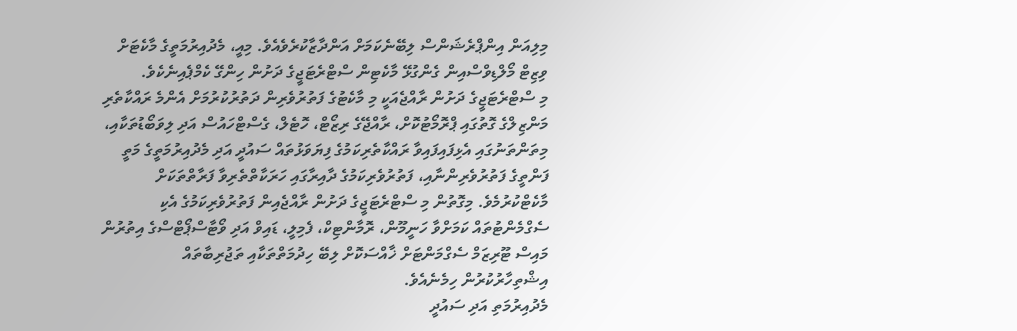މިލިއަން އިންޕްރެޝަންސް ލިބޭނެކަމަށް އަންދާޒާކުރެވެއެވެ. މިއީ، މެދުއިރުމަތީގެ މާކެޓަށް ވިޒިޓް މޯލްޑިވްސްއިން ގެންގުޅޭ މާކެޓިން ސްޓްރެޓަޖީގެ ދަށުން ހިންގޭ ކެމްޕެއިނެކެވެ.
މި ސްޓްރެޓަޖީގެ ދަށުން ރާއްޖެއަކީ މި މާކެޓުގެ ފަތުރުވެރިން ދަތުރުކުރުމަށް އެންމެ ރައްކާތެރި މަންޒިލްގެ ގޮތުގައި ޕްރޮމޯޓުކޮށް، ރާއްޖޭގެ ރިޒޯޓް، ހޮޓެލް، ގެސްޓްހައުސް އަދި ލިވަބޯޑުތަކާއި، މިތަންތަނުގައި އެޅިފައިފައިވާ ރައްކާތެރިކަމުގެ ފިޔަވަޅުތައް ސައުދީ އަދި މެދުއިރުމަތީގެ މަތީ ފަންތީގެ ފަތުރުވެރިންނާއި، ފަތުރުވެރިކަމުގެ ދާއިރާގައި ހަރަކާތްތެރިވާ ފަރާތްތަކަށް މާކެޓްކުރުމެވެ. މިގޮތުން މި ސްޓްރެޓަޖީގެ ދަށުން ރާއްޖެއިން ފަތުރުވެރިކަމުގެ އެކި ސެގްމެންޓުތައް ކަމަށްވާ ހަނީމޫން، ރޮމާންޓިކް، ފެމިލީ، ޑައިވް އަދި ވޯޓާސްޕޯޓްސްގެ އިތުރުން މައިސް ޓޫރިޒަމް ސެގްމަންޓަށް ޚާއްސަކޮށް ލިބޭ ހިދުމަތްތަކާއި ތަޖުރިބާތައް އިޝްތިހާރުކުރުން ހިމެނެއެވެ.
މެދުއިރުމަތި އަދި ސައުދީ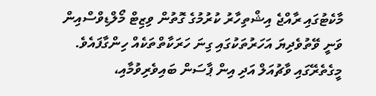މާކެޓުގައި ރާއްޖެ އިޝްތިހާރު ކުރުމުގެ ގޮތުން ވިޒިޓް މޯލްޑިވްސްއިން ވަނީ ވޭތުވެދިޔަ އަހަރުތަކުގައި ގިނަ ހަރަކާތްތަކެއް ހިންގާފައެވެ. މީގެތެރޭގައި ވާޗުއަލް އަދި އިން ޕާސަން ބައިވެރިވުމާއި،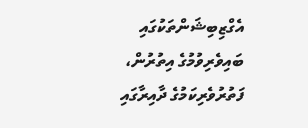އެގްޒިބިޝަންތަކުގައި ބައިވެރިވުމުގެ އިތުރުން، ފަތުރުވެރިކަމުގެ ދާއިރާގައި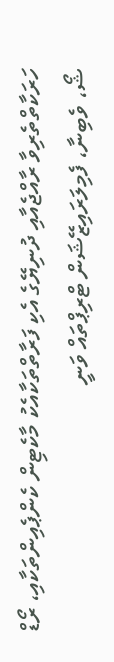ހަރަކާތްތެރިވާ ރާއްޖެއާއި ދުނިޔޭގެ އެކި ފަރާތްތަކާއެކު މާކެޓިން ކެންޕެއިންތަކާއި، ރޯޑް ޝޯ، ވެބިނާ، ފެމިލަރައިޒޭޝަން ޓްރިޕްތައް ވަނީ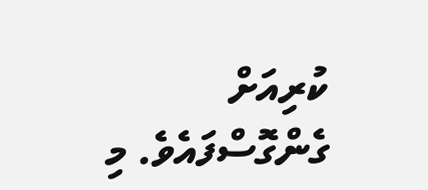ކުރިއަށް ގެންގޮސްފައެވެ. މި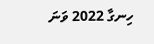ހިނގާ 2022 ވަނަ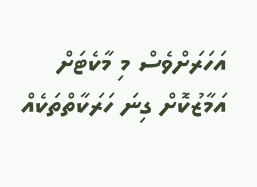އަހަރަށްވެސް މި މާކެޓަށް އަމާޒުކޮށް ގިނަ ހަރަކާތްތަކެއް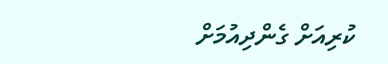ކުރިއަށް ގެންދިއުމަށް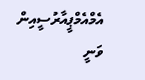އެމްއެމްޕީއާރުސީއިން ވަނީ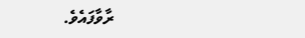ރާވާފައެވެ.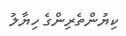ކިޔުންތެރިންގެ ހިޔާލު